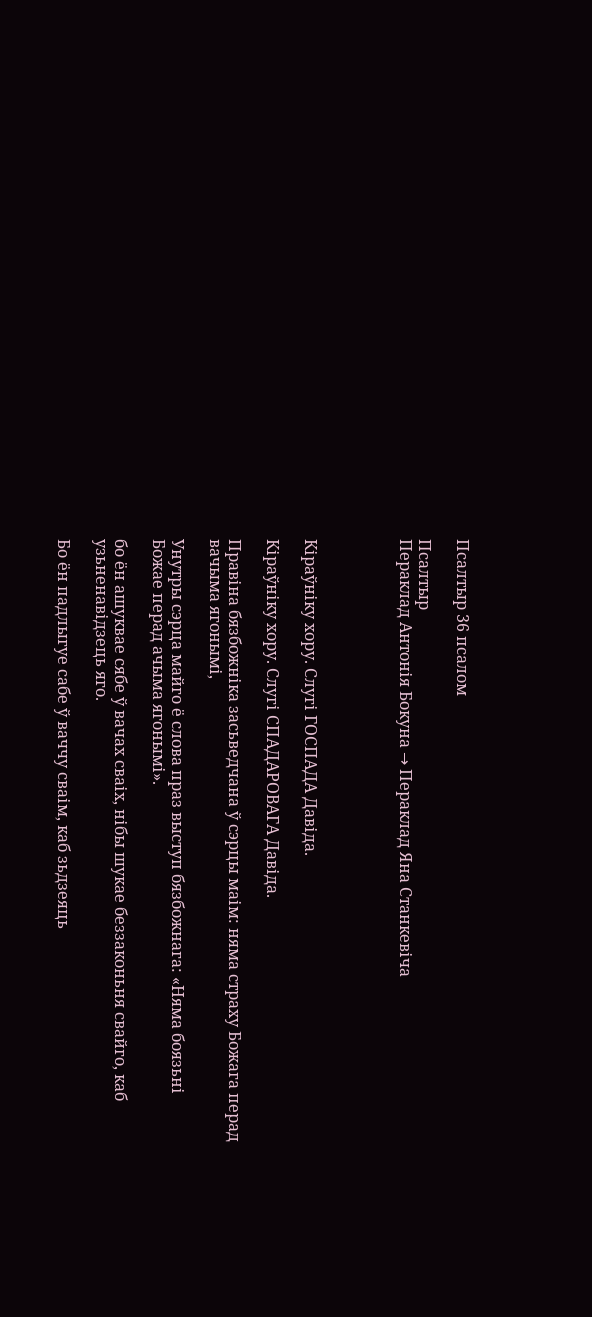Псалтыр 36 псалом

Псалтыр
Пераклад Антонія Бокуна → Пераклад Яна Станкевіча




Кіраўніку хору. Слугі ГОСПАДА Давіда.

Кіраўніку хору. Слугі СПАДАРОВАГА Давіда.

Правіна бязбожніка засьведчана ў сэрцы маім: няма страху Божага перад вачыма ягонымі,

Унутры сэрца майго ё слова праз выступ бязбожнага: «Няма боязьні Божае перад ачыма ягонымі».

бо ён ашуквае сябе ў вачах сваіх, нібы шукае беззаконьня свайго, каб узьненавідзець яго.

Бо ён падлыгуе сабе ў ваччу сваім, каб зьдзеяць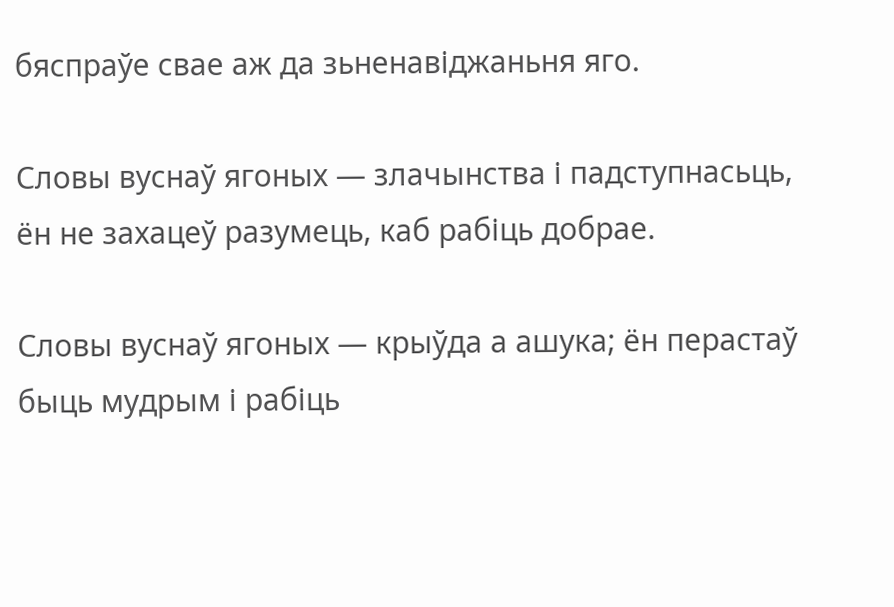бяспраўе свае аж да зьненавіджаньня яго.

Словы вуснаў ягоных — злачынства і падступнасьць, ён не захацеў разумець, каб рабіць добрае.

Словы вуснаў ягоных — крыўда а ашука; ён перастаў быць мудрым і рабіць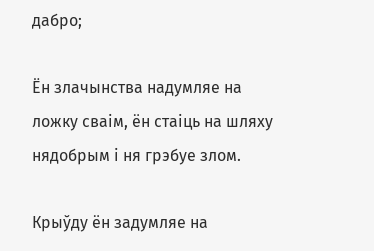дабро;

Ён злачынства надумляе на ложку сваім, ён стаіць на шляху нядобрым і ня грэбуе злом.

Крыўду ён задумляе на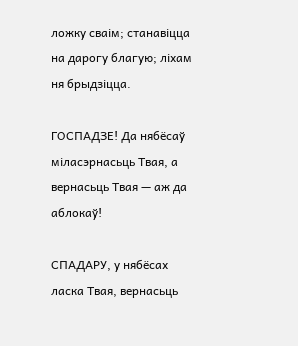ложку сваім; станавіцца на дарогу благую; ліхам ня брыдзіцца.

ГОСПАДЗЕ! Да нябёсаў міласэрнасьць Твая, а вернасьць Твая — аж да аблокаў!

СПАДАРУ, у нябёсах ласка Твая, вернасьць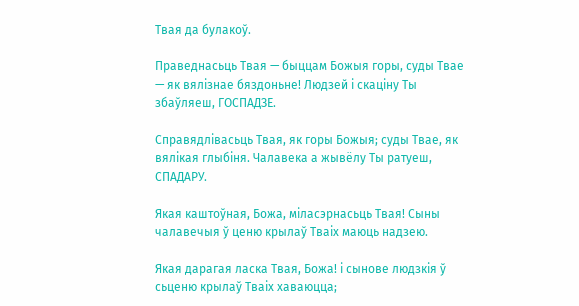Твая да булакоў.

Праведнасьць Твая — быццам Божыя горы, суды Твае — як вялізнае бяздоньне! Людзей і скаціну Ты збаўляеш, ГОСПАДЗЕ.

Справядлівасьць Твая, як горы Божыя; суды Твае, як вялікая глыбіня. Чалавека а жывёлу Ты ратуеш, СПАДАРУ.

Якая каштоўная, Божа, міласэрнасьць Твая! Сыны чалавечыя ў ценю крылаў Тваіх маюць надзею.

Якая дарагая ласка Твая, Божа! і сынове людзкія ў сьценю крылаў Тваіх хаваюцца;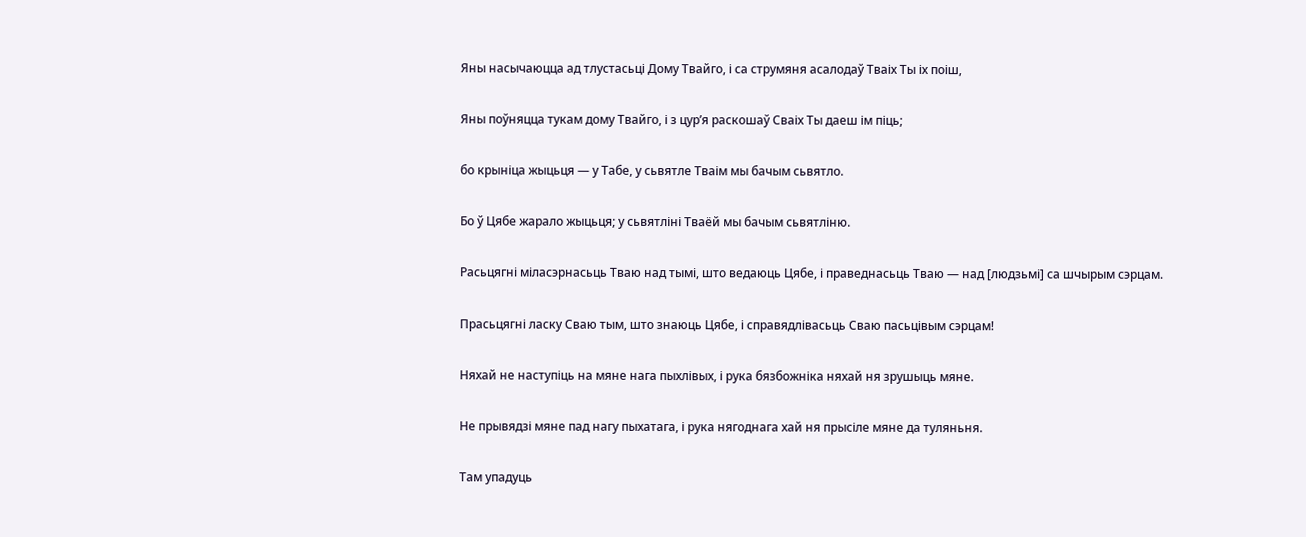Яны насычаюцца ад тлустасьці Дому Твайго, і са струмяня асалодаў Тваіх Ты іх поіш,

Яны поўняцца тукам дому Твайго, і з цур’я раскошаў Сваіх Ты даеш ім піць;

бо крыніца жыцьця — у Табе, у сьвятле Тваім мы бачым сьвятло.

Бо ў Цябе жарало жыцьця; у сьвятліні Тваёй мы бачым сьвятліню.

Расьцягні міласэрнасьць Тваю над тымі, што ведаюць Цябе, і праведнасьць Тваю — над [людзьмі] са шчырым сэрцам.

Прасьцягні ласку Сваю тым, што знаюць Цябе, і справядлівасьць Сваю пасьцівым сэрцам!

Няхай не наступіць на мяне нага пыхлівых, і рука бязбожніка няхай ня зрушыць мяне.

Не прывядзі мяне пад нагу пыхатага, і рука нягоднага хай ня прысіле мяне да туляньня.

Там упадуць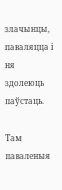злачынцы, паваляцца і ня здолеюць паўстаць.

Там паваленыя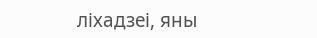ліхадзеі, яны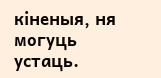кіненыя, ня могуць устаць.